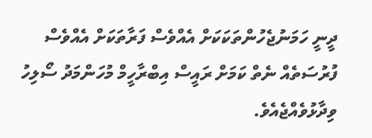ދީނީ ހަމަނުޖެހުންތަކަކަށް އެއްވެސް ފަރާތަކަށް އެއްވެސް ފުރުސަތެއް ނެތް ކަމަށް ރައީސް އިބްރާހީމް މުހަންމަދު ސޯލިހު ވިދާޅުވެއްޖެއެވެ.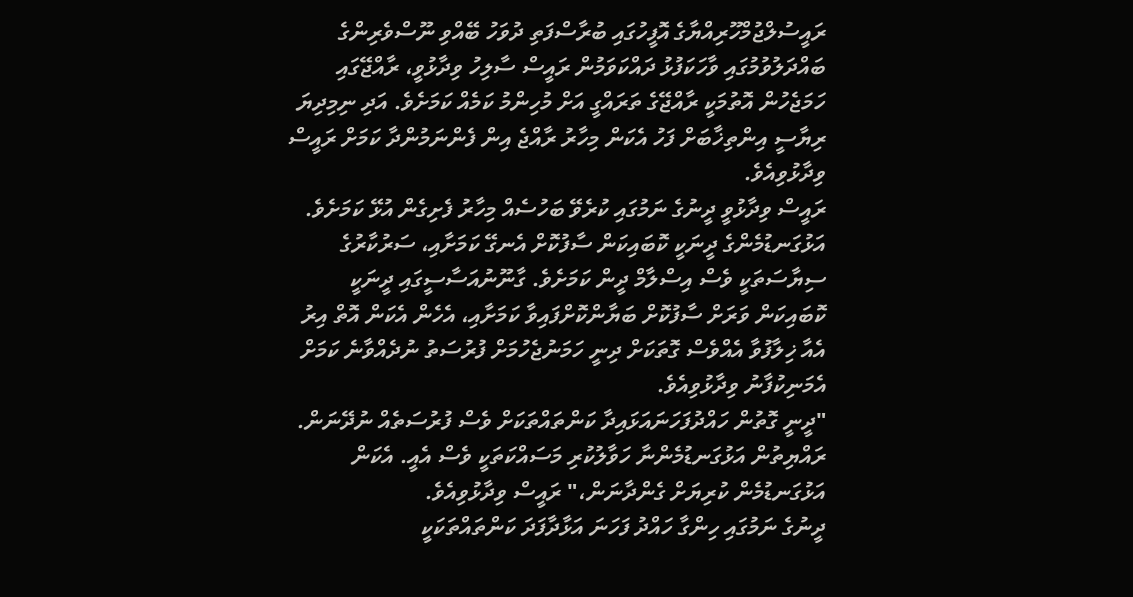ރައީސުލްޖުމްހޫރިއްޔާގެ އޮފީހުގައި ބުރާސްފަތި ދުވަހު ބޭއްވި ނޫސްވެރިންގެ ބައްދަލުވުމުގައި ވާހަކަފުޅު ދައްކަވަމުން ރައީސް ސާލިހު ވިދާޅުވީ، ރާއްޖޭގައި ހަމަޖެހުން އޮތުމަކީ ރާއްޖޭގެ ތަރައްގީ އަށް މުހިންމު ކަމެއް ކަމަށެވެ. އަދި ނިމިދިޔަ ރިޔާސީ އިންތިޚާބަށް ފަހު އެކަން މިހާރު ރާއްޖެ އިން ފެންނަމުންދާ ކަމަށް ރައީސް ވިދާޅުވިއެވެ.
ރައީސް ވިދާޅުވީ ދީނުގެ ނަމުގައި ކުރެވޭ ބަހުސެއް މިހާރު ފެށިގެން އުޅޭ ކަމަށެވެ. އަޅުގަނޑުމެންގެ ދީނަކީ ކޮބައިކަން ސާފުކޮށް އެނގޭ ކަމަށާއި، ސަރުކާރުގެ ސިޔާސަތަކީ ވެސް އިސްލާމް ދީން ކަމަށެވެ. ގާނޫނުއަސާސީގައި ދީނަކީ ކޮބައިކަން ވަރަށް ސާފުކޮށް ބަޔާންކޮށްފައިވާ ކަމަށާއި، އެހެން އެކަން އޮތް އިރު އެއާ ޚިލާފުވާ އެއްވެސް ގޮތަކަށް ދިނީ ހަމަނުޖެހުމަށް ފުރުސަތު ނުދެއްވާނެ ކަމަށް އެމަނިކުފާނު ވިދާޅުވިއެވެ.
"ދީނީ ގޮތުން ހައްދުފަހަނައަޅައިދާ ކަންތައްތަކަށް ވެސް ފުރުސަތެއް ނުދޭނަން. ރައްޔިތުން އަޅުގަނޑުމެންނާ ހަވާލުކުރި މަސައްކަތަކީ ވެސް އެއީ. އެކަން އަޅުގަނޑުމެން ކުރިޔަށް ގެންދާނަން،" ރައީސް ވިދާޅުވިއެވެ.
ދީނުގެ ނަމުގައި ހިންގާ ހައްދު ފަހަނަ އަޅާދާފަދަ ކަންތައްތަކަކީ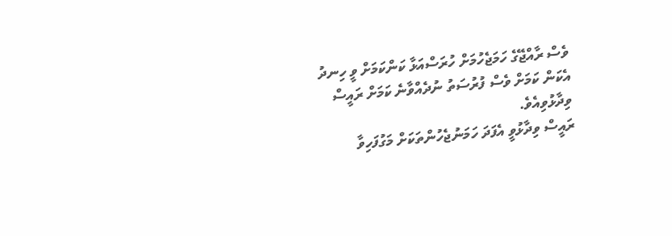ވެސް ރާއްޖޭގެ ހަމަޖެހުމަށް ހުރަސްއަޅާ ކަންކަމަށް ވީ ހިނދު އެކަން ކަމަށް ވެސް ފުރުސަތު ނުދެއްވާނެ ކަމަށް ރައީސް ވިދާޅުވިއެވެ.
ރައީސް ވިދާޅުވީ އެފަދަ ހަމަނުޖެހުންތަކަށް މަގުފަހިވާ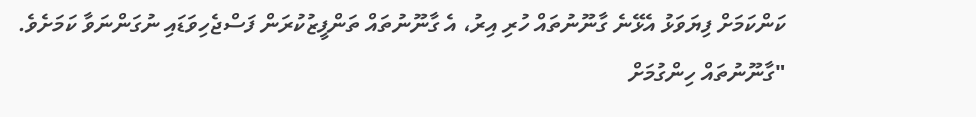ކަންކަމަށް ފިޔަވަޅު އެޅޭނެ ގާނޫނުތައް ހުރި އިރު، އެ ގާނޫނުތައް ތަންފީޒުކުރަން ފަސްޖެހިވަޑައި ނުގަންނަވާ ކަމަށެވެ.
"ގާނޫނުތައް ހިންގުމަށް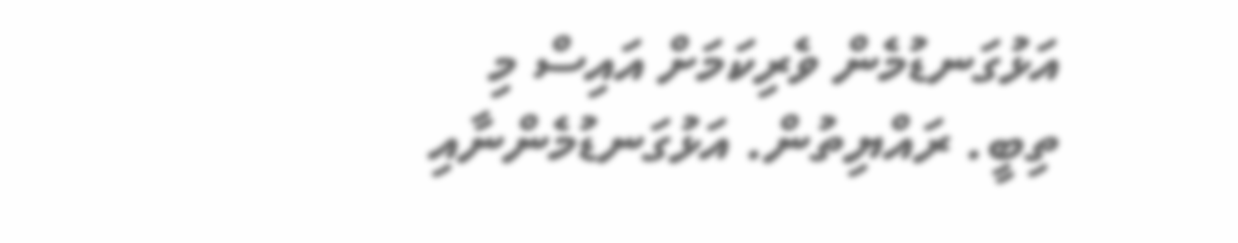އަޅުގަނޑުމެން ވެރިކަމަށް އައިސް މި ތިބީ. ރައްޔިތުން. އަޅުގަނޑުމެންނާއި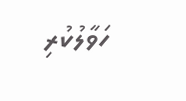ހަވާލުކުރި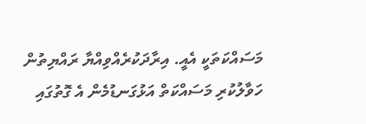މަސައްކަތަކީ އެއީ. އިރާދަކުރެއްވިއްޔާ ރައްޔިތުން ހަވާލުކުރި މަސައްކަތް އަޅުގަނޑުމެން އެ ގޮތުގައި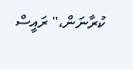ކުރާނަން،" ރައީސް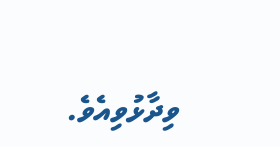ވިދާޅުވިއެވެ.